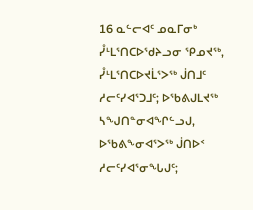16 ᓇᓪᓕᐊᑦ ᓄᓇᒥᓂᒃ ᓮᒻᒪᕐᑎᑕᐅᖁᔨᓗᓂ ᕿᓄᔪᖅ, ᓮᒻᒪᕐᑎᑕᐅᔪᒫᕐᐳᖅ ᒎᑎᒧᑦ ᓱᓕᑦᓯᐊᕐᑐᒧᑦ; ᐅᖃᕕᒍᒪᔪᖅ ᓴᖑᑎᓐᓂᐊᖏᓪᓗᒍ, ᐅᖃᕕᖕᓂᐊᕐᐳᖅ ᒎᑎᐅᑉ ᓱᓕᑦᓯᐊᕐᓂᖓᒍᑦ;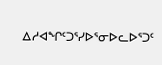ᐃᓱᐊᖏᑦᑐᕐᓯᐅᕐᓂᐅᓚᐅᕐᑐᑦ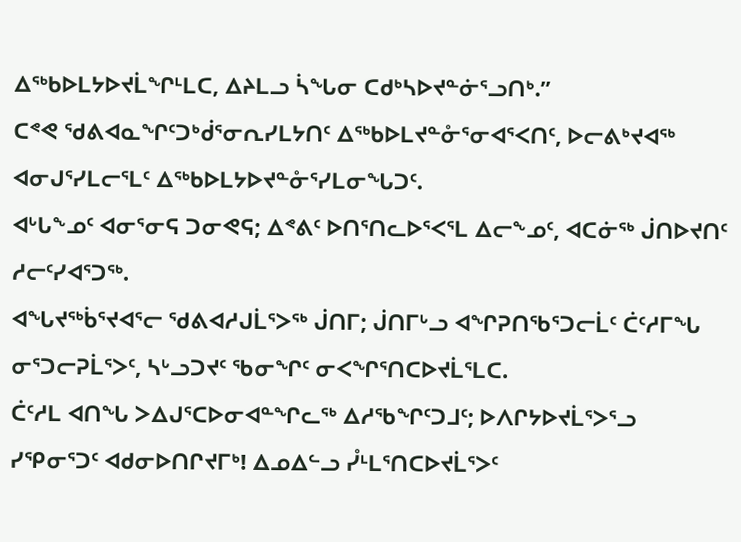ᐃᖅᑲᐅᒪᔭᐅᔪᒫᖏᒻᒪᑕ, ᐃᔨᒪᓗ ᓵᖓᓂ ᑕᑯᒃᓴᐅᔪᓐᓃᕐᓗᑎᒃ.”
ᑕᕝᕙ ᖁᕕᐊᓇᖏᑦᑐᒃᑰᕐᓂᕆᓯᒪᔭᑎᑦ ᐃᖅᑲᐅᒪᔪᓐᓁᕐᓂᐊᕐᐸᑎᑦ, ᐅᓕᕕᒃᔪᐊᖅ ᐊᓂᒍᕐᓯᒪᓕᕐᒪᑦ ᐃᖅᑲᐅᒪᔭᐅᔪᓐᓁᕐᓯᒪᓂᖓᑐᑦ.
ᐊᒡᒐᖕᓄᑦ ᐊᓂᕐᓂᕋ ᑐᓂᕙᕋ; ᐃᕝᕕᑦ ᐅᑎᕐᑎᓚᐅᕐᐸᕐᒪ ᐃᓕᖕᓄᑦ, ᐊᑕᓃᖅ ᒎᑎᐅᔪᑎᑦ ᓱᓕᑦᓯᐊᕐᑐᖅ.
ᐊᖓᔪᖅᑳᕐᔪᐊᕐᓕ ᖁᕕᐊᓱᒍᒫᕐᐳᖅ ᒎᑎᒥ; ᒎᑎᒥᒡᓗ ᐊᖏᕈᑎᖃᕐᑐᓕᒫᑦ ᑖᑦᓱᒥᖓ ᓂᕐᑐᓕᕈᒫᕐᐳᑦ, ᓴᒡᓗᑐᔪᑦ ᖃᓂᖏᑦ ᓂᐸᖏᕐᑎᑕᐅᔪᒫᕐᒪᑕ.
ᑖᑦᓱᒪ ᐊᑎᖓ ᐳᐃᒍᕐᑕᐅᓂᐊᓐᖏᓚᖅ ᐃᓱᖃᖏᑦᑐᒧᑦ; ᐅᐱᒋᔭᐅᔪᒫᕐᐳᕐᓗ ᓯᕿᓂᕐᑐᑦ ᐊᑯᓂᐅᑎᒋᔪᒥᒃ! ᐃᓄᐃᓪᓗ ᓮᒻᒪᕐᑎᑕᐅᔪᒫᕐᐳᑦ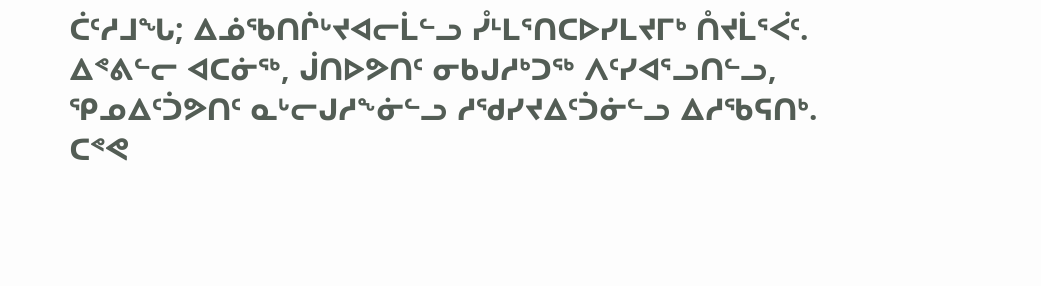ᑖᑦᓱᒧᖓ; ᐃᓅᖃᑎᒌᒡᔪᐊᓕᒫᓪᓗ ᓮᒻᒪᕐᑎᑕᐅᓯᒪᔪᒥᒃ ᑍᔪᒫᕐᐹᑦ.
ᐃᕝᕕᓪᓕ ᐊᑕᓃᖅ, ᒎᑎᐅᕗᑎᑦ ᓂᑲᒍᓱᒃᑐᖅ ᐱᑦᓯᐊᕐᓗᑎᓪᓗ, ᕿᓄᐃᑦᑑᕗᑎᑦ ᓇᒡᓕᒍᓱᖕᓃᓪᓗ ᓱᖁᓯᔪᐃᑦᑑᓃᓪᓗ ᐃᓱᖃᕋᑎᒃ.
ᑕᕝᕙ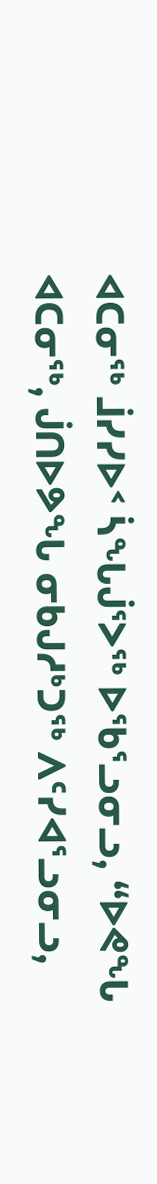ᐊᑕᓂᖅ ᒨᓯᓯᐅᑉ ᓵᖓᒎᕐᐳᖅ ᐅᖃᕐᓗᓂᓗ, “ᐅᕙᖓ ᐊᑕᓂᖅ, ᒎᑎᐅᕗᖓ ᓂᑲᒍᓱᒃᑐᖅ ᐱᑦᓯᐊᕐᓗᓂᓗ,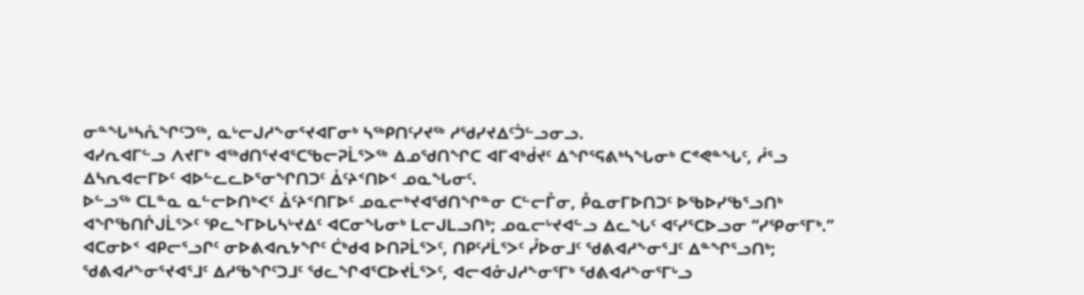ᓂᓐᖓᒃᓴᕅᖏᑦᑐᖅ, ᓇᒡᓕᒍᓱᖕᓂᕐᔪᐊᒥᓂᒃ ᓴᖅᑭᑎᑦᓯᔪᖅ ᓱᖁᓯᔪᐃᑦᑑᓪᓗᓂᓗ.
ᐊᓯᕆᐊᒥᓪᓗ ᐱᔪᒥᒃ ᐊᖅᑯᑎᕐᔪᐊᕐᑕᖃᓕᕈᒫᕐᐳᖅ ᐃᓄᖁᑎᖏᑕ ᐊᒥᐊᒃᑰᔪᑦ ᐃᖏᕐᕋᕕᒃᓴᖓᓂᒃ ᑕᕝᕙᓐᖓᑦ, ᓲᕐᓗ ᐃᓴᕆᐊᓕᒥᐅᑦ ᐊᐅᓪᓚᓚᐅᕐᓂᖏᑎᑐᑦ ᐄᑦᔨᑉᑎᐅᑉ ᓄᓇᖓᓂᑦ.
ᐅᓪᓗᖅ ᑕᒪᓐᓇ ᓇᓪᓕᐅᑎᒃᐸᑦ ᐄᑦᔨᑉᑎᒥᐅᑦ ᓄᓇᓕᒃᔪᐊᖁᑎᖏᓐᓂ ᑕᓪᓕᒤᓂ, ᑬᓇᓂᒥᐅᑎᑐᑦ ᐅᖃᐅᓯᖃᕐᓗᑎᒃ ᐊᖏᖃᑎᒌᒍᒫᕐᐳᑦ ᕿᓚᖕᒥᐅᒐᓴᒡᔪᐃᑦ ᐊᑕᓂᖓᓂᒃ ᒪᓕᒍᒪᓗᑎᒃ; ᓄᓇᓕᒡᔪᐊᓪᓗ ᐃᓚᖓᑦ ᐊᑦᓯᕐᑕᐅᓗᓂ “ᓯᕿᓂᕐᒥᒃ.”
ᐊᑕᓂᐅᑉ ᐊᑭᓕᕐᓗᒋᑦ ᓂᐅᕕᐊᕆᔭᖏᑦ ᑖᒃᑯᐊ ᐅᑎᕈᒫᕐᐳᑦ, ᑎᑭᑦᓱᒫᕐᐳᑦ ᓮᐅᓂᒧᑦ ᖁᕕᐊᓱᖕᓂᕐᒧᑦ ᐃᓐᖏᕐᓗᑎᒃ; ᖁᕕᐊᓱᖕᓂᕐᔪᐊᕐᒧᑦ ᐃᓱᖃᖏᑦᑐᒧᑦ ᖁᓚᖏᐊᕐᑕᐅᔪᒫᕐᐳᑦ, ᐊᓕᐊᓁᒍᓱᖕᓂᕐᒥᒃ ᖁᕕᐊᓱᖕᓂᕐᒥᒡᓗ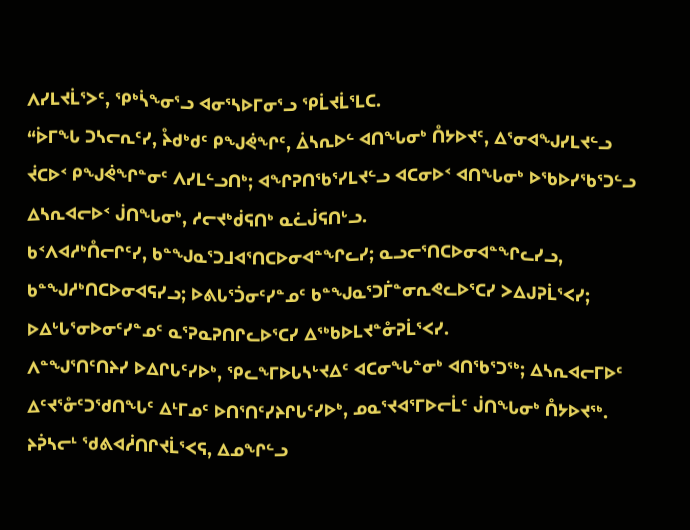ᐱᓯᒪᔪᒫᕐᐳᑦ, ᕿᒃᓵᖕᓂᕐᓗ ᐊᓂᕐᓴᐅᒥᓂᕐᓗ ᕿᒫᔪᒫᕐᒪᑕ.
“ᐆᒥᖓ ᑐᓴᓕᕆᑦᓯ, ᔧᑯᒃᑯᑦ ᑭᖑᕚᖏᑦ, ᐄᓴᕆᐅᓪ ᐊᑎᖓᓂᒃ ᑍᔭᐅᔪᑦ, ᐃᕐᓂᐊᖑᓯᒪᔪᓪᓗ ᔫᑕᐅᑉ ᑭᖑᕚᖏᓐᓂᑦ ᐱᓯᒪᓪᓗᑎᒃ; ᐊᖏᕈᑎᖃᕐᓯᒪᔪᓪᓗ ᐊᑕᓂᐅᑉ ᐊᑎᖓᓂᒃ ᐅᖃᐅᓯᖃᕐᑐᓪᓗ ᐃᓴᕆᐊᓕᐅᑉ ᒎᑎᖓᓂᒃ, ᓱᓕᔪᒃᑰᕋᑎᒃ ᓇᓛᒎᕋᑎᒡᓗ.
ᑲᑉᐱᐊᓱᒃᑍᓕᒋᑦᓯ, ᑲᓐᖑᓇᕐᑐᒧᐊᕐᑎᑕᐅᓂᐊᓐᖏᓚᓯ; ᓇᓗᓕᕐᑎᑕᐅᓂᐊᓐᖏᓚᓯᓗ, ᑲᓐᖑᓱᒃᑎᑕᐅᓂᐊᕋᓯᓗ; ᐅᕕᒐᕐᑑᓂᑦᓯᓐᓄᑦ ᑲᓐᖑᓇᕐᑐᒦᓐᓂᕆᕙᓚᐅᕐᑕᓯ ᐳᐃᒍᕈᒫᕐᐸᓯ; ᐅᐃᒡᒐᕐᓂᐅᓂᑦᓯᓐᓄᑦ ᓇᕐᕈᓇᕈᑎᒋᓚᐅᕐᑕᓯ ᐃᖅᑲᐅᒪᔪᓐᓁᕈᒫᕐᐸᓯ.
ᐱᓐᖑᕐᑎᑦᑎᔨᓯ ᐅᐃᒋᒐᑦᓯᐅᒃ, ᕿᓚᖕᒥᐅᒐᓴᒡᔪᐃᑦ ᐊᑕᓂᖓᓐᓂᒃ ᐊᑎᖃᕐᑐᖅ; ᐃᓴᕆᐊᓕᒥᐅᑦ ᐃᑦᔪᕐᓁᑦᑐᖁᑎᖓᑦ ᐃᒻᒥᓄᑦ ᐅᑎᕐᑎᑦᓯᔨᒋᒐᑦᓯᐅᒃ, ᓄᓇᕐᔪᐊᕐᒥᐅᓕᒫᑦ ᒎᑎᖓᓂᒃ ᑍᔭᐅᔪᖅ.
ᔨᕉᓴᓕᒻ ᖁᕕᐊᓲᑎᒋᔪᒫᕐᐸᕋ, ᐃᓄᖏᓪᓗ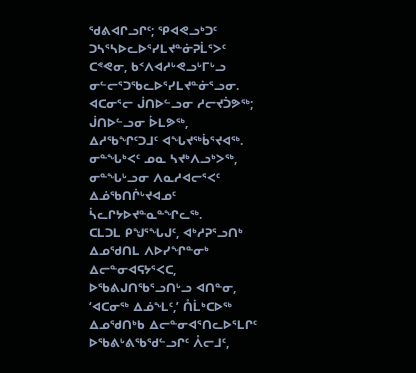ᖁᕕᐊᒋᓗᒋᑦ; ᕿᐊᕙᓗᒃᑐᑦ ᑐᓴᕐᓴᐅᓚᐅᕐᓯᒪᔪᓐᓃᕈᒫᕐᐳᑦ ᑕᕝᕙᓂ, ᑲᑉᐱᐊᓱᒡᕙᓗᒡᒥᒡᓗ ᓂᓪᓕᕐᑐᖃᓚᐅᕐᓯᒪᔪᓐᓃᕐᓗᓂ.
ᐊᑕᓂᕐᓕ ᒎᑎᐅᓪᓗᓂ ᓱᓕᔪᑑᕗᖅ; ᒎᑎᐅᓪᓗᓂ ᐆᒪᕗᖅ, ᐃᓱᖃᖏᑦᑐᒧᑦ ᐊᖓᔪᖅᑳᕐᔪᐊᖅ. ᓂᓐᖓᒃᐸᑦ ᓄᓇ ᓴᔪᒃᐱᓗᒃᐳᖅ, ᓂᓐᖓᒡᓗᓂ ᐱᓇᓱᐊᓕᕐᐸᑦ ᐃᓅᖃᑎᒌᒡᔪᐊᓄᑦ ᓵᓚᒋᔭᐅᔪᓐᓇᓐᖏᓚᖅ.
ᑕᒪᑐᒪ ᑭᖑᕐᖓᒍᑦ, ᐊᒃᓱᕈᕐᓗᑎᒃ ᐃᓄᖁᑎᒪ ᐱᐅᓯᖏᓐᓂᒃ ᐃᓕᓐᓂᐊᕋᔭᕐᐸᑕ, ᐅᖃᕕᒍᑎᖃᕐᓗᑎᒡᓗ ᐊᑎᓐᓂ, ‘ᐊᑕᓂᖅ ᐃᓅᖕᒪᑦ,’ ᑍᒫᒃᑕᐅᖅ ᐃᓄᖁᑎᒃᑲ ᐃᓕᓐᓂᐊᕐᑎᓚᐅᕐᒪᒋᑦ ᐅᖃᕕᒡᕕᖃᖁᓪᓗᒋᑦ ᐰᓕᒧᑦ,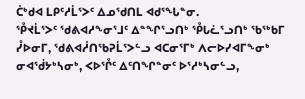ᑖᒃᑯᐊ ᒪᑭᑦᓱᒫᕐᐳᑦ ᐃᓄᖁᑎᒪ ᐊᑯᕐᖓᓐᓂ.
ᕾᔪᒫᕐᐳᑦ ᖁᕕᐊᓱᖕᓂᕐᒧᑦ ᐃᓐᖏᕐᓗᑎᒃ ᕾᒐᓛᕐᓗᑎᒃ ᖃᖅᑲᒥ ᓮᐅᓂᒥ, ᖁᕕᐊᓲᑎᖃᕈᒫᕐᐳᓪᓗ ᐊᑕᓂᕐᒥᒃ ᐱᓕᐅᓯᐊᒥᖕᓂᒃ ᓂᐊᖂᔭᒃᓴᓂᒃ, ᐸᐅᕐᒊᑦ ᐃᑦᑎᖏᓐᓂᑦ ᐅᕐᓱᒃᓴᓂᓪᓗ,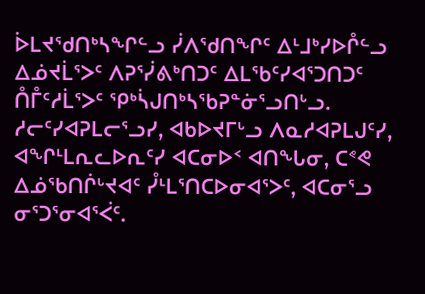ᐆᒪᔪᖁᑎᒃᓴᖏᓪᓗ ᓰᐱᖁᑎᖏᑦ ᐃᒻᒧᒃᓯᐅᒊᓪᓗ ᐃᓅᔪᒫᕐᐳᑦ ᐱᕈᕐᓰᕕᒃᑎᑐᑦ ᐃᒪᖃᑦᓯᐊᕐᑐᑎᑐᑦ ᑍᒤᑦᓱᒫᕐᐳᑦ ᕿᒃᓵᒍᑎᒃᓴᖃᕈᓐᓃᕐᓗᑎᒡᓗ.
ᓱᓕᑦᓯᐊᕈᒪᓕᕐᓗᓯ, ᐊᑲᐅᔪᒥᒡᓗ ᐱᓇᓱᐊᕈᒪᒍᑦᓯ, ᐊᖏᒻᒪᕆᓚᐅᕆᑦᓯ ᐊᑕᓂᐅᑉ ᐊᑎᖓᓂ, ᑕᕝᕙ ᐃᓅᖃᑎᒌᒡᔪᐊᑦ ᓮᒻᒪᕐᑎᑕᐅᓂᐊᕐᐳᑦ, ᐊᑕᓂᕐᓗ ᓂᕐᑐᕐᓂᐊᕐᐹᑦ.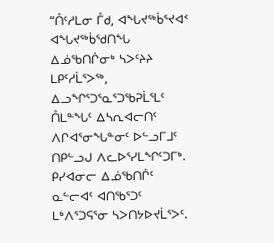“ᑍᑦᓱᒪᓂ ᒤᑯ, ᐊᖓᔪᖅᑳᕐᔪᐊᑉ ᐊᖓᔪᖅᑳᖁᑎᖓ ᐃᓅᖃᑎᒌᓂᒃ ᓴᐳᑦᔨᔨ ᒪᑭᑦᓱᒫᕐᐳᖅ, ᐃᓗᖏᕐᑐᕐᓇᕐᑐᖃᕈᒫᕐᒪᑦ ᑍᒪᓐᖓᑦ ᐃᓴᕆᐊᓕᑎᑦ ᐱᒋᐊᕐᓂᖓᓐᓂᑦ ᐅᓪᓗᒥᒧᑦ ᑎᑭᓪᓗᒍ ᐱᓚᐅᕐᓯᒪᖏᑦᑐᒥᒃ. ᑭᓯᐊᓂᓕ ᐃᓅᖃᑎᒌᑦ ᓇᓪᓕᐊᑦ ᐊᑎᖃᕐᑐᑦ ᒪᒃᐱᕐᑐᕋᕐᓂ ᓴᐳᑎᔭᐅᔪᒫᕐᐳᑦ.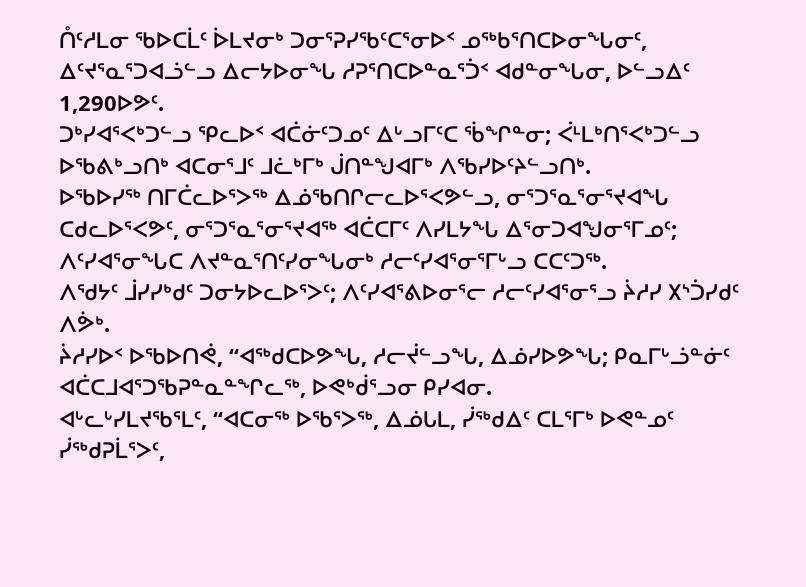ᑍᑦᓱᒪᓂ ᖃᐅᑕᒫᑦ ᐆᒪᔪᓂᒃ ᑐᓂᕐᕈᓯᖃᑦᑕᕐᓂᐅᑉ ᓄᖅᑲᕐᑎᑕᐅᓂᖓᓂᑦ, ᐃᑦᔪᕐᓇᕐᑐᐊᓘᓪᓗ ᐃᓕᔭᐅᓂᖓ ᓱᕈᕐᑎᑕᐅᓐᓇᕐᑑᑉ ᐊᑯᓐᓂᖓᓂ, ᐅᓪᓗᐃᑦ 1,290ᐅᕗᑦ.
ᑐᒃᓯᐊᕐᐸᒃᑐᓪᓗ ᕿᓚᐅᑉ ᐊᑖᓃᑦᑐᓄᑦ ᐃᒡᓗᒥᑦᑕ ᖄᖏᓐᓂ; ᐹᒻᒪᒃᑎᕐᐸᒃᑐᓪᓗ ᐅᖃᕕᒃᓗᑎᒃ ᐊᑕᓂᕐᒧᑦ ᒧᓛᒃᒥᒃ ᒎᑎᓐᖑᐊᒥᒃ ᐱᖃᓯᐅᑦᔨᓪᓗᑎᒃ.
ᐅᖃᐅᓯᖅ ᑎᒥᑖᓚᐅᕐᐳᖅ ᐃᓅᖃᑎᒋᓕᓚᐅᕐᐸᕗᓪᓗ, ᓂᕐᑐᕐᓇᕐᓂᕐᔪᐊᖓ ᑕᑯᓚᐅᕐᐸᕗᑦ, ᓂᕐᑐᕐᓇᕐᓂᕐᔪᐊᖅ ᐊᑖᑕᒥᑦ ᐱᓯᒪᔭᖓ ᐃᕐᓂᑐᐊᖑᓂᕐᒥᓄᑦ; ᐱᑦᓯᐊᕐᓂᖓᑕ ᐱᔪᓐᓇᕐᑎᑦᓯᓂᖓᓂᒃ ᓱᓕᑦᓯᐊᕐᓂᕐᒥᒡᓗ ᑕᑕᑦᑐᖅ.
ᐱᖁᔭᑦ ᒨᓯᓯᒃᑯᑦ ᑐᓂᔭᐅᓚᐅᕐᐳᑦ; ᐱᑦᓯᐊᕐᕕᐅᓂᕐᓕ ᓱᓕᑦᓯᐊᕐᓂᕐᓗ ᔩᓱᓯ ᙭ᔅᑑᓯᑯᑦ ᐱᕘᒃ.
ᔩᓱᓯᐅᑉ ᐅᖃᐅᑎᕚ, “ᐊᖅᑯᑕᐅᕗᖓ, ᓱᓕᔫᓪᓗᖓ, ᐃᓅᓯᐅᕗᖓ; ᑭᓇᒥᒡᓘᓐᓃᑦ ᐊᑖᑕᒧᐊᕐᑐᖃᕈᓐᓇᓐᖏᓚᖅ, ᐅᕙᒃᑰᕐᓗᓂ ᑭᓯᐊᓂ.
ᐊᒡᓚᒡᓯᒪᔪᖃᕐᒪᑦ, “ᐊᑕᓂᖅ ᐅᖃᕐᐳᖅ, ᐃᓅᒐᒪ, ᓰᖅᑯᐃᑦ ᑕᒪᕐᒥᒃ ᐅᕙᓐᓄᑦ ᓰᖅᑯᕈᒫᕐᐳᑦ,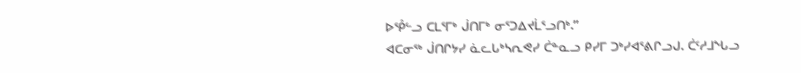ᐅᕾᓪᓗ ᑕᒪᕐᒥᒃ ᒎᑎᒥᒃ ᓂᕐᑐᐃᔪᒫᕐᓗᑎᒃ.”
ᐊᑕᓂᖅ ᒎᑎᒋᔭᓯ ᓈᓚᒐᒃᓴᕆᕙᓯ ᑖᓐᓇᓗ ᑭᓯᒥ ᑐᒃᓯᐊᕐᕕᒋᓗᒍ. ᑖᑦᓱᒧᖓᓗ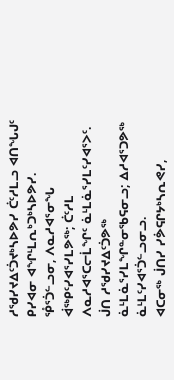ᓱᖁᓯᔪᐃᑦᑑᔪᒃᓴᐅᕗᓯ ᑖᑦᓱᒪᓗ ᐊᑎᖓᒍᑦ ᑭᓯᐊᓂ ᐊᖏᒻᒪᕆᒃᑐᒃᓴᐅᕗᓯ.
ᕾᕐᑑᓪᓗᓂ, ᐱᓇᓱᐊᕐᓂᖓ ᐋᖅᑭᑦᓯᐊᕐᓯᒪᕗᖅ; ᑖᑦᓱᒪ ᐱᓇᓱᐊᕐᑕᓕᒫᖏᑦ ᓈᒻᒪᓈᕐᓯᒪᑦᓯᐊᕐᐳᑦ. ᒎᑎ ᓱᖁᓯᔪᐃᑦᑑᕗᖅ ᓈᒻᒪᓈᕐᓯᒪᖏᓐᓂᖃᕋᓂᓗ; ᐃᓱᐊᕐᑐᕗᖅ ᓈᒻᒪᑦᓯᐊᕐᑑᓪᓗᓂᓗ.
ᐊᑕᓂᖅ ᒎᑎᓯ ᓯᕘᕋᒋᔭᒃᓴᕆᕙᓯ,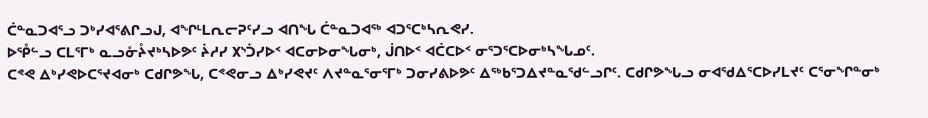ᑖᓐᓇᑐᐊᕐᓗ ᑐᒃᓯᐊᕐᕕᒋᓗᒍ, ᐊᖏᒻᒪᕆᓕᕈᑦᓯᓗ ᐊᑎᖓ ᑖᓐᓇᑐᐊᖅ ᐊᑐᕐᑕᒃᓴᕆᕙᓯ.
ᐅᕾᓪᓗ ᑕᒪᕐᒥᒃ ᓇᓗᓁᔧᔪᒃᓴᐅᕗᑦ ᔩᓱᓯ ᙭ᔅᑑᓯᐅᑉ ᐊᑕᓂᐅᓂᖓᓂᒃ, ᒎᑎᐅᑉ ᐊᑖᑕᐅᑉ ᓂᕐᑐᕐᑕᐅᓂᒃᓴᖓᓄᑦ.
ᑕᕝᕙ ᐃᒃᓯᕙᐅᑕᕐᔪᐊᓂᒃ ᑕᑯᒋᕗᖓ, ᑕᕝᕙᓂᓗ ᐃᒃᓯᕙᔪᑦ ᐱᔪᓐᓇᕐᓂᕐᒥᒃ ᑐᓂᓯᕕᐅᕗᑦ ᐃᖅᑲᕐᑐᐃᔪᓐᓇᖁᓪᓗᒋᑦ. ᑕᑯᒋᕗᖓᓗ ᓂᐊᖁᐃᕐᑕᐅᓯᒪᔪᑦ ᑕᕐᓂᖏᓐᓂᒃ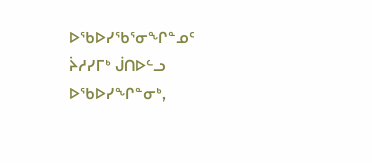ᐅᖃᐅᓯᖃᕐᓂᖏᓐᓄᑦ ᔩᓱᓯᒥᒃ ᒎᑎᐅᓪᓗ ᐅᖃᐅᓯᖏᓐᓂᒃ,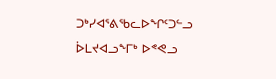ᑐᒃᓯᐊᕐᕕᖃᓚᐅᖏᑦᑐᓪᓗ ᐆᒪᔪᐊᓗᖕᒥᒃ ᐅᕝᕙᓗ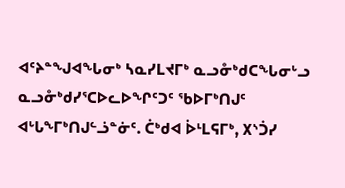ᐊᑦᔨᓐᖑᐊᖓᓂᒃ ᓴᓇᓯᒪᔪᒥᒃ ᓇᓗᓁᒃᑯᑕᖓᓂᒡᓗ ᓇᓗᓁᒃᑯᓯᕐᑕᐅᓚᐅᖏᑦᑐᑦ ᖃᐅᒥᒃᑎᒍᑦ ᐊᒡᒐᖕᒥᒃᑎᒍᓪᓘᓐᓃᑦ. ᑖᒃᑯᐊ ᐆᒻᒪᕋᒥᒃ, ᙭ᔅᑑᓯ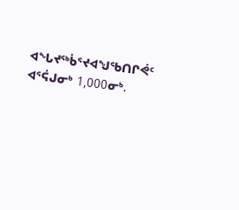ᐊᖓᔪᖅᑳᕐᔪᐊᖑᖃᑎᒋᕚᑦ ᐊᕐᕌᒍᓂᒃ 1,000ᓂᒃ.